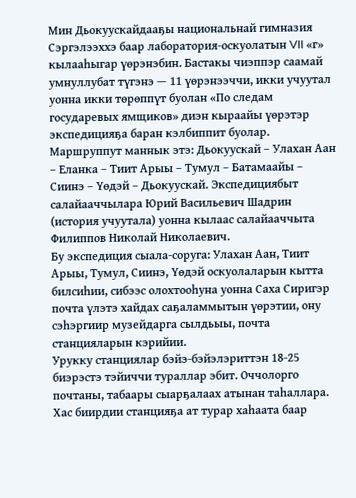Мин Дьокуускайдааҕы национальнай гимназия Сэргэлээххэ баар лаборатория-оскуолатын VII «г» кылааһыгар үөрэнэбин. Бастакы чиэппэр саамай умнуллубат түгэнэ — 11 үөрэнээччи, икки учуутал уонна икки төрөппүт буолан «По следам государевых ямщиков» диэн кыраайы үөрэтэр экспедицияҕа баран кэлбиппит буолар. Маршруппут маннык этэ: Дьокуускай – Улахан Аан – Еланка – Тиит Арыы – Тумул – Батамаайы – Сиинэ – Үөдэй – Дьокуускай. Экспедициябыт салайааччылара Юрий Васильевич Шадрин (история учуутала) уонна кылаас салайааччыта Филиппов Николай Николаевич.
Бу экспедиция сыала-соруга: Улахан Аан, Тиит Арыы, Тумул, Сиинэ, Үөдэй оскуолаларын кытта билсиһии, сибээс олохтооһуна уонна Саха Сиригэр почта үлэтэ хайдах саҕаламмытын үөрэтии, ону сэһэргиир музейдарга сылдьыы, почта станцияларын кэрийии.
Урукку станциялар бэйэ-бэйэлэриттэн 18-25 биэрэстэ тэйиччи тураллар эбит. Оччолорго почтаны, табаары сыарҕалаах атынан таһаллара. Хас биирдии станцияҕа ат турар хаһаата баар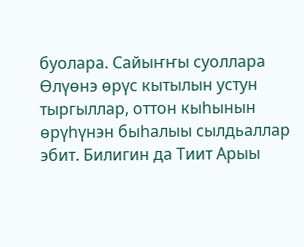буолара. Сайыҥҥы суоллара Өлүөнэ өрүс кытылын устун тыргыллар, оттон кыһынын өрүһүнэн быһалыы сылдьаллар эбит. Билигин да Тиит Арыы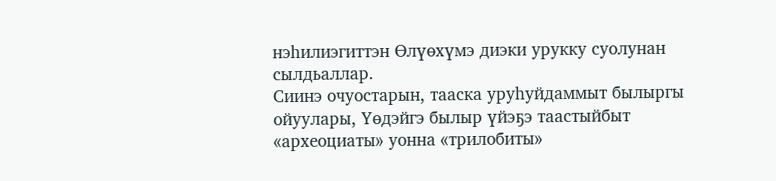нэһилиэгиттэн Өлүөхүмэ диэки урукку суолунан сылдьаллар.
Сиинэ очуостарын, тааска уруһуйдаммыт былыргы ойуулары, Үөдэйгэ былыр үйэҕэ таастыйбыт «археоциаты» уонна «трилобиты»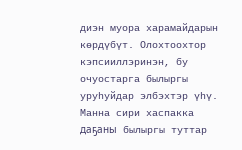диэн муора харамайдарын көрдүбүт. Олохтоохтор кэпсииллэринэн, бу очуостарга былыргы уруһуйдар элбэхтэр үһү. Манна сири хаспакка даҕаны былыргы туттар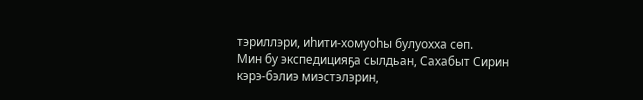тэриллэри, иһити-хомуоһы булуохха сөп.
Мин бу экспедицияҕа сылдьан, Сахабыт Сирин кэрэ-бэлиэ миэстэлэрин,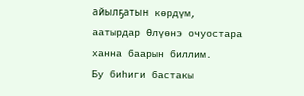айылҕатын көрдүм, аатырдар Өлүөнэ очуостара ханна баарын биллим.
Бу биһиги бастакы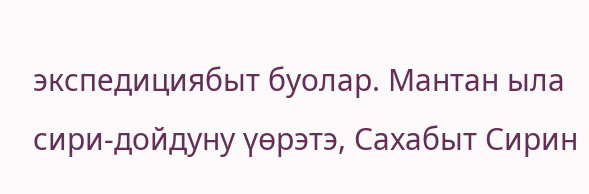экспедициябыт буолар. Мантан ыла сири-дойдуну үөрэтэ, Сахабыт Сирин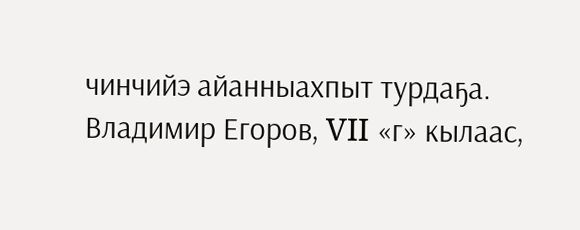чинчийэ айанныахпыт турдаҕа.
Владимир Егоров, VII «г» кылаас,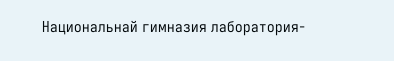Национальнай гимназия лаборатория-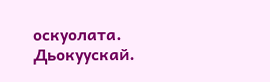оскуолата.
Дьокуускай.